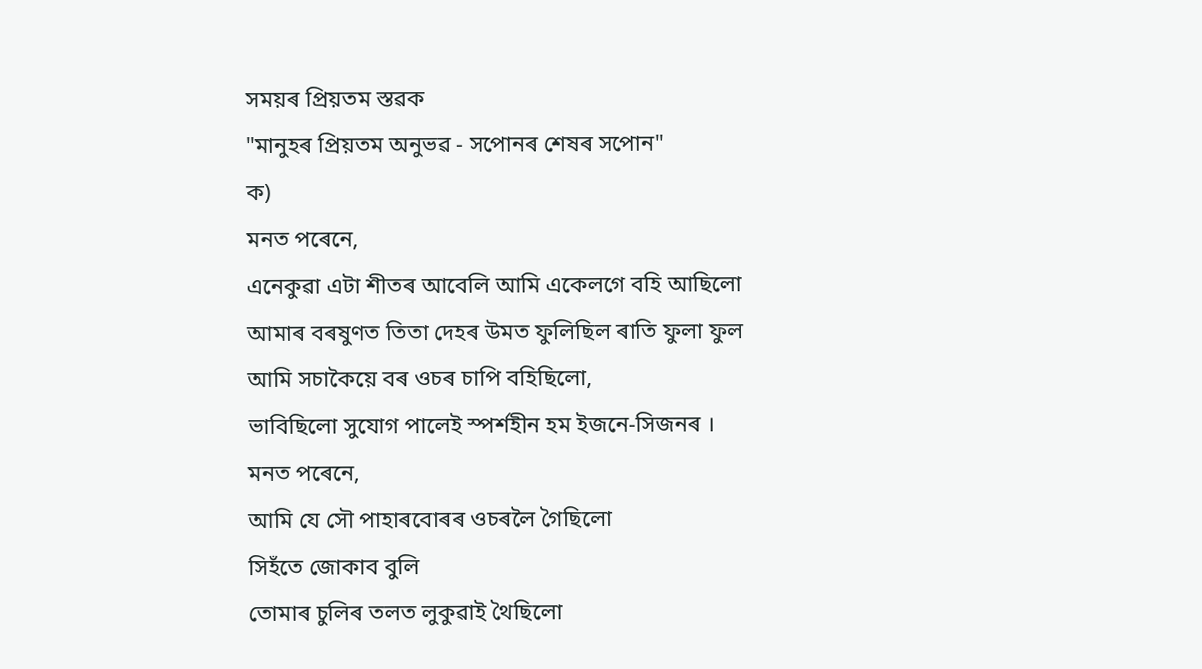সময়ৰ প্ৰিয়তম স্তৱক
"মানুহৰ প্ৰিয়তম অনুভৱ - সপোনৰ শেষৰ সপোন"
ক)
মনত পৰেনে,
এনেকুৱা এটা শীতৰ আবেলি আমি একেলগে বহি আছিলো
আমাৰ বৰষুণত তিতা দেহৰ উমত ফুলিছিল ৰাতি ফুলা ফুল
আমি সচাকৈয়ে বৰ ওচৰ চাপি বহিছিলো,
ভাবিছিলো সুযোগ পালেই স্পৰ্শহীন হম ইজনে-সিজনৰ ।
মনত পৰেনে,
আমি যে সৌ পাহাৰবোৰৰ ওচৰলৈ গৈছিলো
সিহঁতে জোকাব বুলি
তোমাৰ চুলিৰ তলত লুকুৱাই থৈছিলো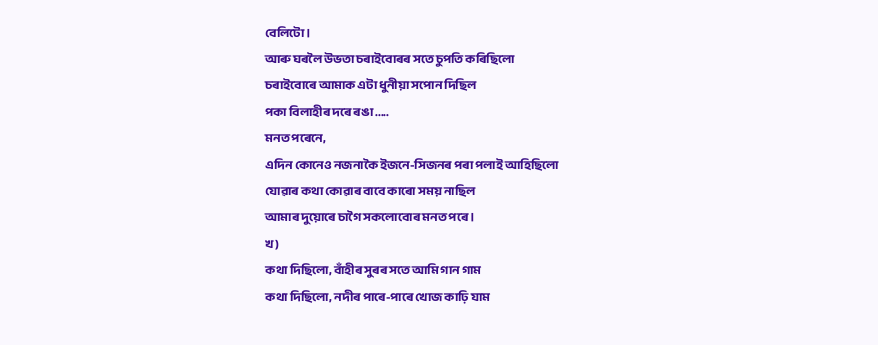বেলিটো ।
আৰু ঘৰলৈ উভতা চৰাইবোৰৰ সতে চুপতি কৰিছিলো
চৰাইবোৰে আমাক এটা ধুনীয়া সপোন দিছিল
পকা বিলাহীৰ দৰে ৰঙা .....
মনত পৰেনে,
এদিন কোনেও নজনাকৈ ইজনে-সিজনৰ পৰা পলাই আহিছিলো
যোৱাৰ কথা কোৱাৰ বাবে কাৰো সময় নাছিল
আমাৰ দুয়োৰে চাগৈ সকলোবোৰ মনত পৰে ।
খ)
কথা দিছিলো, বাঁহীৰ সুৰৰ সতে আমি গান গাম
কথা দিছিলো, নদীৰ পাৰে-পাৰে খোজ কাঢ়ি যাম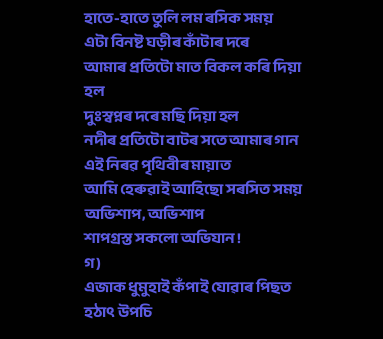হাতে-হাতে তুলি লম ৰসিক সময়
এটা বিনষ্ট ঘড়ীৰ কাঁটাৰ দৰে
আমাৰ প্ৰতিটো মাত বিকল কৰি দিয়া হল
দুঃস্বপ্নৰ দৰে মছি দিয়া হল
নদীৰ প্ৰতিটো বাটৰ সতে আমাৰ গান
এই নিৰৱ পৃথিবীৰ মায়াত
আমি হেৰুৱাই আহিছো সৰসিত সময়
অভিশাপ, অভিশাপ
শাপগ্ৰস্ত সকলো অভিযান !
গ)
এজাক ধুমুহাই কঁপাই যোৱাৰ পিছত
হঠাৎ উপচি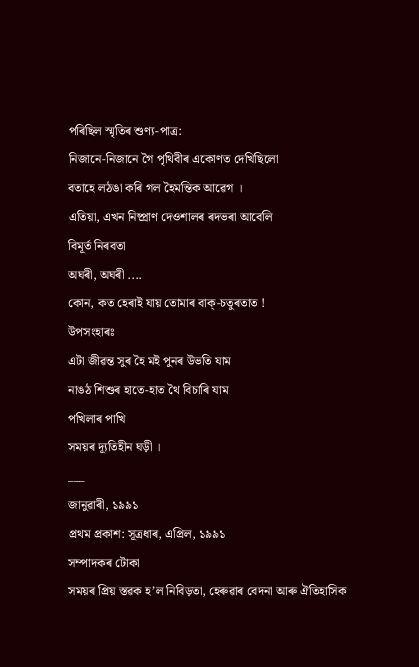পৰিছিল স্মৃতিৰ শুণ্য-পাত্ৰ:
নিজানে-নিজানে গৈ পৃথিবীৰ একোণত দেখিছিলো
বতাহে লঠঙা কৰি গল হৈমন্তিক আৱেগ ।
এতিয়া, এখন নিষ্প্ৰাণ দেওশালৰ ৰদভৰা আবেলি
বিমূৰ্ত নিৰবতা
অঘৰী, অঘৰী ....
কোন, কত হেৰাই যায় তোমাৰ বাক্-চতুৰতাত !
উপসংহাৰঃ
এটা জীৱন্ত সুৰ হৈ মই পুনৰ উভতি যাম
নাঙঠ শিশুৰ হাতে-হাত থৈ বিচাৰি যাম
পখিলাৰ পাখি
সময়ৰ দ্যূতিহীন ঘড়ী ।
___
জানুৱাৰী, ১৯৯১
প্ৰথম প্ৰকাশ: সূত্ৰধাৰ, এপ্ৰিল, ১৯৯১
সম্পাদকৰ টোকা
সময়ৰ প্ৰিয় স্তৱক হ’ল নিবিড়তা, হেৰুৱাৰ বেদনা আৰু ঐতিহাসিক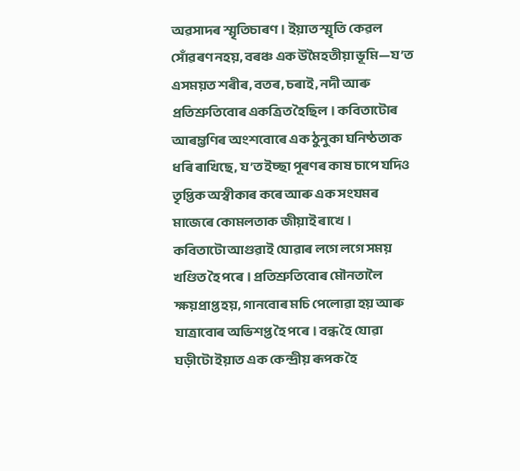অৱসাদৰ স্মৃতিচাৰণ। ইয়াত স্মৃতি কেৱল সোঁৱৰণ নহয়, বৰঞ্চ এক উমৈহতীয়া ভূমি—য’ত এসময়ত শৰীৰ, বতৰ, চৰাই, নদী আৰু প্ৰতিশ্ৰুতিবোৰ একত্ৰিত হৈছিল। কবিতাটোৰ আৰম্ভণিৰ অংশবোৰে এক ঠুনুকা ঘনিষ্ঠতাক ধৰি ৰাখিছে, য’ত ইচ্ছা পূৰণৰ কাষ চাপে যদিও তৃপ্তিক অস্বীকাৰ কৰে আৰু এক সংযমৰ মাজেৰে কোমলতাক জীয়াই ৰাখে।
কবিতাটো আগুৱাই যোৱাৰ লগে লগে সময় খণ্ডিত হৈ পৰে। প্ৰতিশ্ৰুতিবোৰ মৌনতালৈ ক্ষয়প্রাপ্ত হয়, গানবোৰ মচি পেলোৱা হয় আৰু যাত্ৰাবোৰ অভিশপ্ত হৈ পৰে। বন্ধ হৈ যোৱা ঘড়ীটো ইয়াত এক কেন্দ্ৰীয় ৰূপক হৈ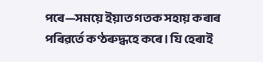পৰে—সময়ে ইয়াত গতক সহায় কৰাৰ পৰিৱৰ্তে কণ্ঠৰুদ্ধহে কৰে। যি হেৰাই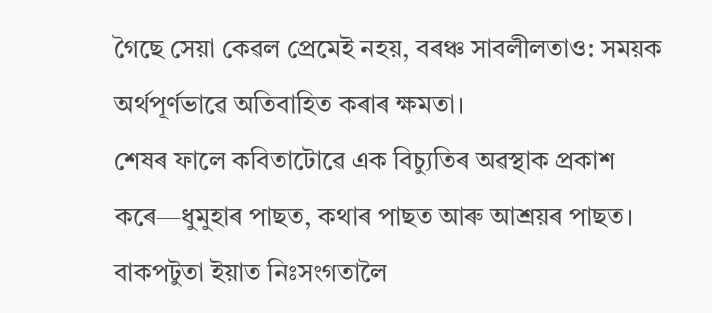গৈছে সেয়া কেৱল প্ৰেমেই নহয়, বৰঞ্চ সাবলীলতাও: সময়ক অৰ্থপূৰ্ণভাৱে অতিবাহিত কৰাৰ ক্ষমতা।
শেষৰ ফালে কবিতাটোৱে এক বিচ্যুতিৰ অৱস্থাক প্ৰকাশ কৰে—ধুমুহাৰ পাছত, কথাৰ পাছত আৰু আশ্ৰয়ৰ পাছত। বাকপটুতা ইয়াত নিঃসংগতালৈ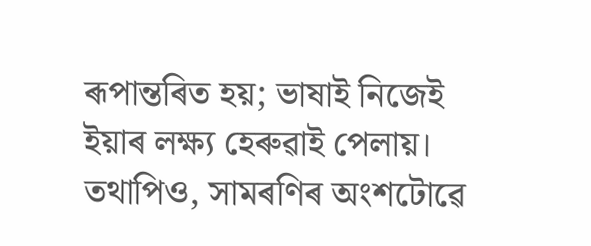ৰূপান্তৰিত হয়; ভাষাই নিজেই ইয়াৰ লক্ষ্য হেৰুৱাই পেলায়। তথাপিও, সামৰণিৰ অংশটোৱে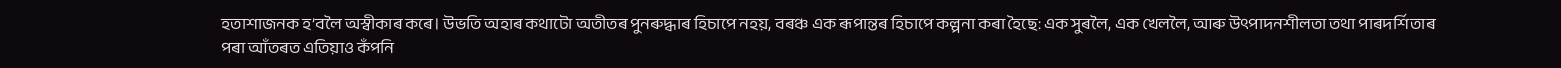হতাশাজনক হ’বলৈ অস্বীকাৰ কৰে। উভতি অহাৰ কথাটো অতীতৰ পুনৰুদ্ধাৰ হিচাপে নহয়, বৰঞ্চ এক ৰূপান্তৰ হিচাপে কল্পনা কৰা হৈছে: এক সুৰলৈ, এক খেললৈ, আৰু উৎপাদনশীলতা তথা পাৰদৰ্শিতাৰ পৰা আঁতৰত এতিয়াও কঁপনি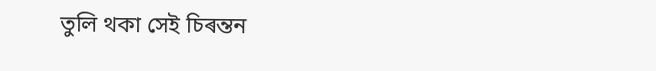তুলি থকা সেই চিৰন্তন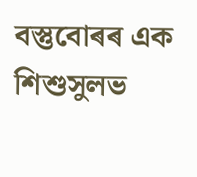বস্তুবোৰৰ এক শিশুসুলভ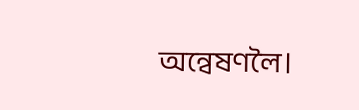অন্বেষণলৈ।